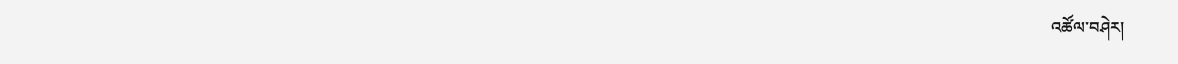འཚོལ་བཤེར།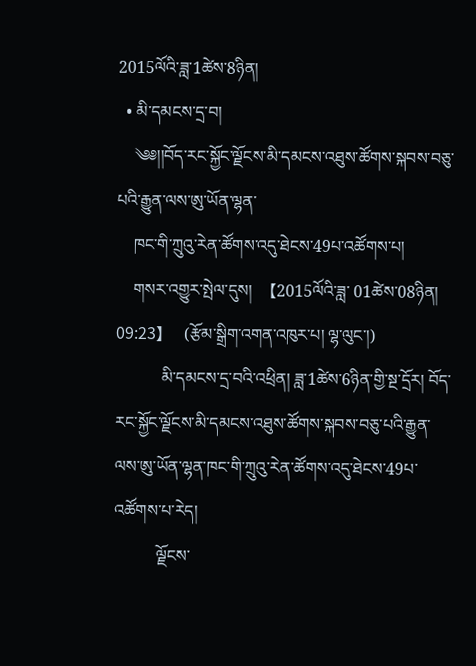2015ལོའི་ཟླ་1ཚེས་8ཉིན།
  • མི་དམངས་དྲ་བ།
    ༄༅།།བོད་རང་སྐྱོང་ལྗོངས་མི་དམངས་འཐུས་ཚོགས་སྐབས་བཅུ་པའི་རྒྱུན་ལས་ཨུ་ཡོན་ལྷན་
    ཁང་གི་ཀྲུའུ་རེན་ཚོགས་འདུ་ཐེངས་49པ་འཚོགས་པ།
    གསར་འགྱུར་སྤེལ་དུས།  【2015ལོའི་ཟླ་ 01ཚེས་08ཉིན། 09:23】   (རྩོམ་སྒྲིག་འགན་འཁུར་པ། ལྷ་ལུང་།)
           མི་དམངས་དྲ་བའི་འཕྲིན། ཟླ་1ཚེས་6ཉིན་གྱི་སྔ་དྲོར། བོད་རང་སྐྱོང་ལྗོངས་མི་དམངས་འཐུས་ཚོགས་སྐབས་བཅུ་པའི་རྒྱུན་ལས་ཨུ་ཡོན་ལྷན་ཁང་གི་ཀྲུའུ་རེན་ཚོགས་འདུ་ཐེངས་49པ་འཚོགས་པ་རེད།
          ལྗོངས་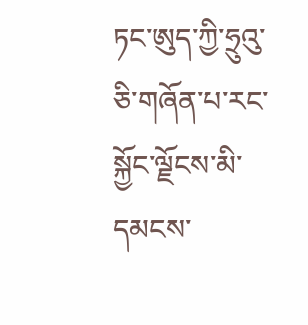ཏང་ཨུད་ཀྱི་ཧྲུའུ་ཅི་གཞོན་པ་རང་སྐྱོང་ལྗོངས་མི་དམངས་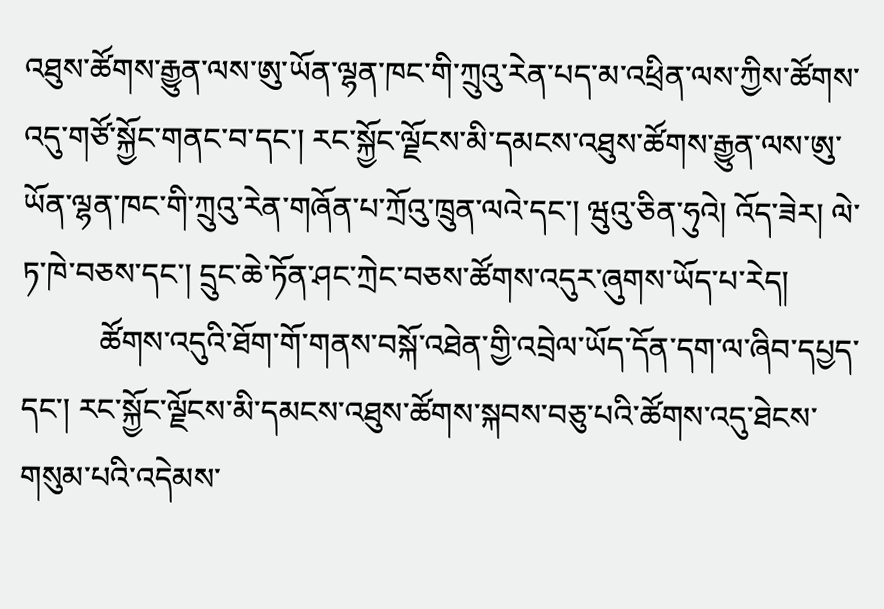འཐུས་ཚོགས་རྒྱུན་ལས་ཨུ་ཡོན་ལྷན་ཁང་གི་ཀྲུའུ་རེན་པད་མ་འཕྲིན་ལས་ཀྱིས་ཚོགས་འདུ་གཙོ་སྐྱོང་གནང་བ་དང་། རང་སྐྱོང་ལྗོངས་མི་དམངས་འཐུས་ཚོགས་རྒྱུན་ལས་ཨུ་ཡོན་ལྷན་ཁང་གི་ཀྲུའུ་རེན་གཞོན་པ་ཀྲོའུ་ཁྲུན་ལའེ་དང་། ཝུའུ་ཅིན་ཧུའེ། འོད་ཟེར། ལེ་ཏ་ཁེ་བཅས་དང་། དྲུང་ཆེ་ཏོན་ཤང་ཀྲེང་བཅས་ཚོགས་འདུར་ཞུགས་ཡོད་པ་རེད།
          ཚོགས་འདུའི་ཐོག་གོ་གནས་བསྐོ་འཐེན་གྱི་འབྲེལ་ཡོད་དོན་དག་ལ་ཞིབ་དཔྱད་དང་། རང་སྐྱོང་ལྗོངས་མི་དམངས་འཐུས་ཚོགས་སྐབས་བཅུ་པའི་ཚོགས་འདུ་ཐེངས་གསུམ་པའི་འདེམས་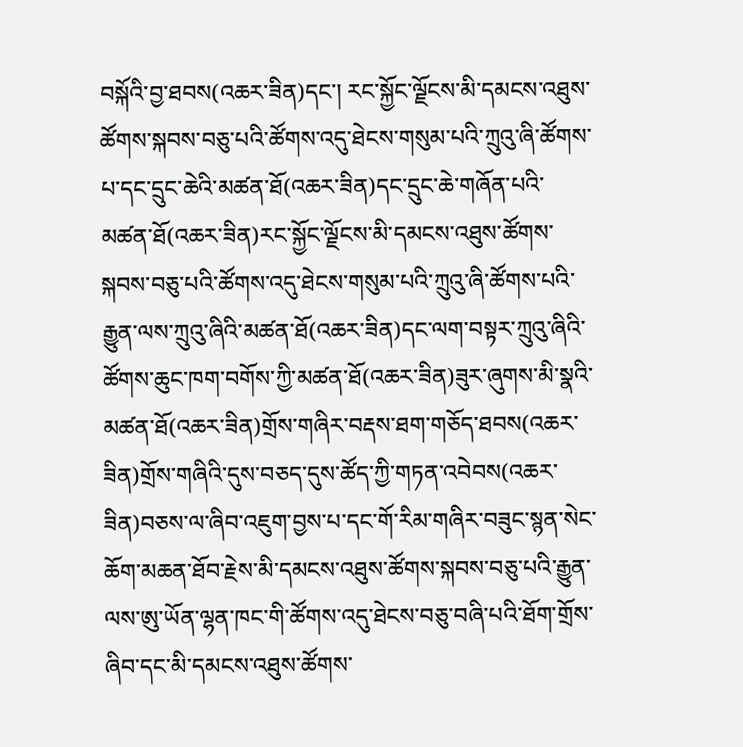བསྐོའི་བྱ་ཐབས(འཆར་ཟིན)དང་། རང་སྐྱོང་ལྗོངས་མི་དམངས་འཐུས་ཚོགས་སྐབས་བཅུ་པའི་ཚོགས་འདུ་ཐེངས་གསུམ་པའི་ཀྲུའུ་ཞི་ཚོགས་པ་དང་དྲུང་ཆེའི་མཚན་ཐོ(འཆར་ཟིན)དང་དྲུང་ཆེ་གཞོན་པའི་མཚན་ཐོ(འཆར་ཟིན)རང་སྐྱོང་ལྗོངས་མི་དམངས་འཐུས་ཚོགས་སྐབས་བཅུ་པའི་ཚོགས་འདུ་ཐེངས་གསུམ་པའི་ཀྲུའུ་ཞི་ཚོགས་པའི་རྒྱུན་ལས་ཀྲུའུ་ཞིའི་མཚན་ཐོ(འཆར་ཟིན)དང་ལག་བསྟར་ཀྲུའུ་ཞིའི་ཚོགས་ཆུང་ཁག་བགོས་ཀྱི་མཚན་ཐོ(འཆར་ཟིན)ཟུར་ཞུགས་མི་སྣའི་མཚན་ཐོ(འཆར་ཟིན)གྲོས་གཞིར་བརྡས་ཐག་གཅོད་ཐབས(འཆར་ཟིན)གྲོས་གཞིའི་དུས་བཅད་དུས་ཚོད་ཀྱི་གཏན་འབེབས(འཆར་ཟིན)བཅས་ལ་ཞིབ་འཇུག་བྱས་པ་དང་གོ་རིམ་གཞིར་བཟུང་སྙན་སེང་ཆོག་མཆན་ཐོབ་རྗེས་མི་དམངས་འཐུས་ཚོགས་སྐབས་བཅུ་པའི་རྒྱུན་ལས་ཨུ་ཡོན་ལྷན་ཁང་གི་ཚོགས་འདུ་ཐེངས་བཅུ་བཞི་པའི་ཐོག་གྲོས་ཞིབ་དང་མི་དམངས་འཐུས་ཚོགས་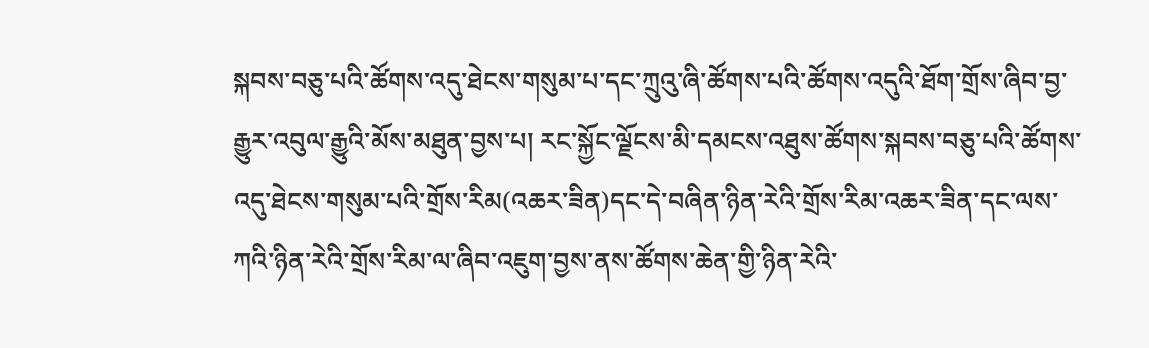སྐབས་བཅུ་པའི་ཚོགས་འདུ་ཐེངས་གསུམ་པ་དང་ཀྲུའུ་ཞི་ཚོགས་པའི་ཚོགས་འདུའི་ཐོག་གྲོས་ཞིབ་བྱ་རྒྱུར་འབུལ་རྒྱུའི་མོས་མཐུན་བྱས་པ། རང་སྐྱོང་ལྗོངས་མི་དམངས་འཐུས་ཚོགས་སྐབས་བཅུ་པའི་ཚོགས་འདུ་ཐེངས་གསུམ་པའི་གྲོས་རིམ(འཆར་ཟིན)དང་དེ་བཞིན་ཉིན་རེའི་གྲོས་རིམ་འཆར་ཟིན་དང་ལས་ཀའི་ཉིན་རེའི་གྲོས་རིམ་ལ་ཞིབ་འཇུག་བྱས་ནས་ཚོགས་ཆེན་གྱི་ཉིན་རེའི་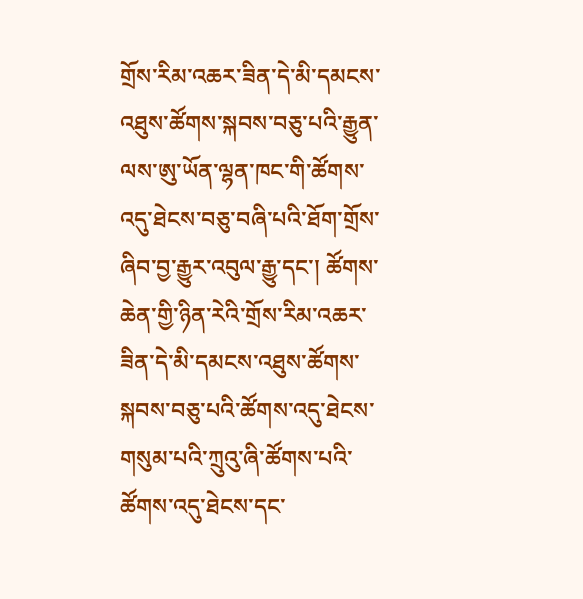གྲོས་རིམ་འཆར་ཟིན་དེ་མི་དམངས་འཐུས་ཚོགས་སྐབས་བཅུ་པའི་རྒྱུན་ལས་ཨུ་ཡོན་ལྷན་ཁང་གི་ཚོགས་འདུ་ཐེངས་བཅུ་བཞི་པའི་ཐོག་གྲོས་ཞིབ་བྱ་རྒྱུར་འབུལ་རྒྱུ་དང་། ཚོགས་ཆེན་གྱི་ཉིན་རེའི་གྲོས་རིམ་འཆར་ཟིན་དེ་མི་དམངས་འཐུས་ཚོགས་སྐབས་བཅུ་པའི་ཚོགས་འདུ་ཐེངས་གསུམ་པའི་ཀྲུའུ་ཞི་ཚོགས་པའི་ཚོགས་འདུ་ཐེངས་དང་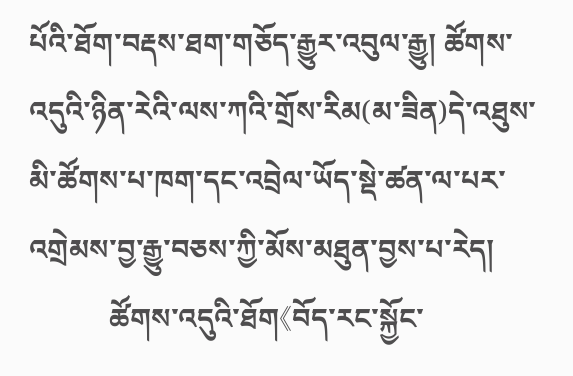པོའི་ཐོག་བརྡས་ཐག་གཅོད་རྒྱུར་འབུལ་རྒྱུ། ཚོགས་འདུའི་ཉིན་རེའི་ལས་ཀའི་གྲོས་རིམ(མ་ཟིན)དེ་འཐུས་མི་ཚོགས་པ་ཁག་དང་འབྲེལ་ཡོད་སྡེ་ཚན་ལ་པར་འགྲེམས་བྱ་རྒྱུ་བཅས་ཀྱི་མོས་མཐུན་བྱས་པ་རེད།
           ཚོགས་འདུའི་ཐོག《བོད་རང་སྐྱོང་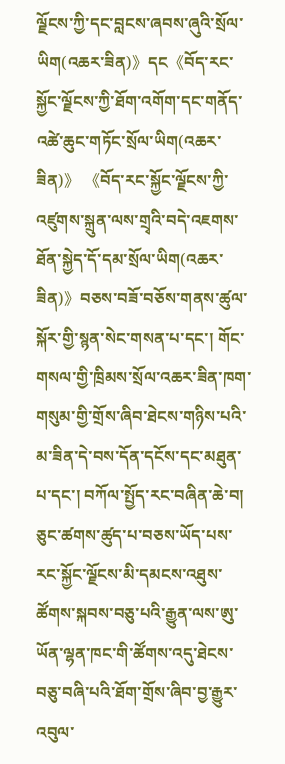ལྗོངས་ཀྱི་དང་བླངས་ཞབས་ཞུའི་སྲོལ་ཡིག(འཆར་ཟིན)》དང《བོད་རང་སྐྱོང་ལྗོངས་ཀྱི་ཐོག་འགོག་དང་གནོད་འཚེ་ཆུང་གཏོང་སྲོལ་ཡིག(འཆར་ཟིན)》 《བོད་རང་སྐྱོང་ལྗོངས་ཀྱི་འཛུགས་སྐྲུན་ལས་གྲྭའི་བདེ་འཇགས་ཐོན་སྐྱེད་དོ་དམ་སྲོལ་ཡིག(འཆར་ཟིན)》བཅས་བཟོ་བཅོས་གནས་ཚུལ་སྐོར་གྱི་སྙན་སེང་གསན་པ་དང་། གོང་གསལ་གྱི་ཁྲིམས་སྲོལ་འཆར་ཟིན་ཁག་གསུམ་གྱི་གྲོས་ཞིབ་ཐེངས་གཉིས་པའི་མ་ཟིན་དེ་བས་དོན་དངོས་དང་མཐུན་པ་དང་། བཀོལ་སྤྱོད་རང་བཞིན་ཆེ་བ། ཅུང་ཚགས་ཚུད་པ་བཅས་ཡོད་པས་རང་སྐྱོང་ལྗོངས་མི་དམངས་འཐུས་ཚོགས་སྐབས་བཅུ་པའི་རྒྱུན་ལས་ཨུ་ཡོན་ལྷན་ཁང་གི་ཚོགས་འདུ་ཐེངས་བཅུ་བཞི་པའི་ཐོག་གྲོས་ཞིབ་བྱ་རྒྱུར་འབུལ་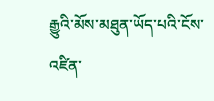རྒྱུའི་མོས་མཐུན་ཡོད་པའི་ངོས་འཛིན་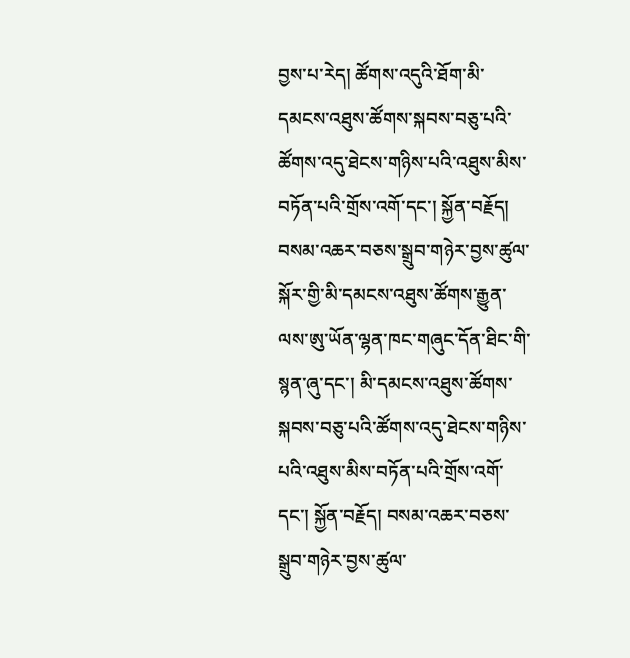བྱས་པ་རེད། ཚོགས་འདུའི་ཐོག་མི་དམངས་འཐུས་ཚོགས་སྐབས་བཅུ་པའི་ཚོགས་འདུ་ཐེངས་གཉིས་པའི་འཐུས་མིས་བཏོན་པའི་གྲོས་འགོ་དང་། སྐྱོན་བརྗོད། བསམ་འཆར་བཅས་སྒྲུབ་གཉེར་བྱས་ཚུལ་སྐོར་གྱི་མི་དམངས་འཐུས་ཚོགས་རྒྱུན་ལས་ཨུ་ཡོན་ལྷན་ཁང་གཞུང་དོན་ཐིང་གི་སྙན་ཞུ་དང་། མི་དམངས་འཐུས་ཚོགས་སྐབས་བཅུ་པའི་ཚོགས་འདུ་ཐེངས་གཉིས་པའི་འཐུས་མིས་བཏོན་པའི་གྲོས་འགོ་དང་། སྐྱོན་བརྗོད། བསམ་འཆར་བཅས་སྒྲུབ་གཉེར་བྱས་ཚུལ་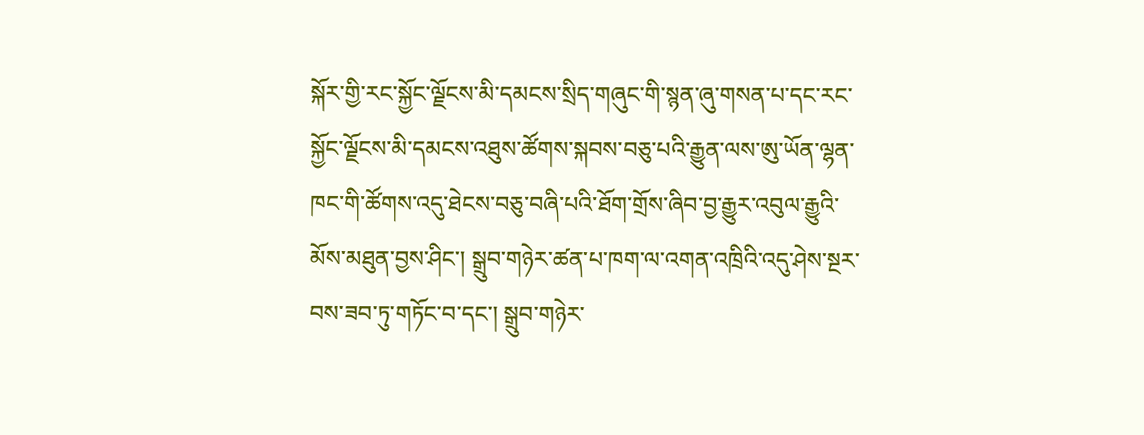སྐོར་གྱི་རང་སྐྱོང་ལྗོངས་མི་དམངས་སྲིད་གཞུང་གི་སྙན་ཞུ་གསན་པ་དང་རང་སྐྱོང་ལྗོངས་མི་དམངས་འཐུས་ཚོགས་སྐབས་བཅུ་པའི་རྒྱུན་ལས་ཨུ་ཡོན་ལྷན་ཁང་གི་ཚོགས་འདུ་ཐེངས་བཅུ་བཞི་པའི་ཐོག་གྲོས་ཞིབ་བྱ་རྒྱུར་འབུལ་རྒྱུའི་མོས་མཐུན་བྱས་ཤིང་། སྒྲུབ་གཉེར་ཚན་པ་ཁག་ལ་འགན་འཁྲིའི་འདུ་ཤེས་སྔར་བས་ཟབ་ཏུ་གཏོང་བ་དང་། སྒྲུབ་གཉེར་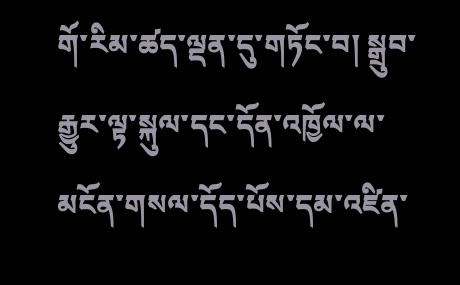གོ་རིམ་ཚད་ལྡན་དུ་གཏོང་བ། སྒྲུབ་རྒྱུར་ལྟ་སྐུལ་དང་དོན་འཁྱོལ་ལ་མངོན་གསལ་དོད་པོས་དམ་འཛིན་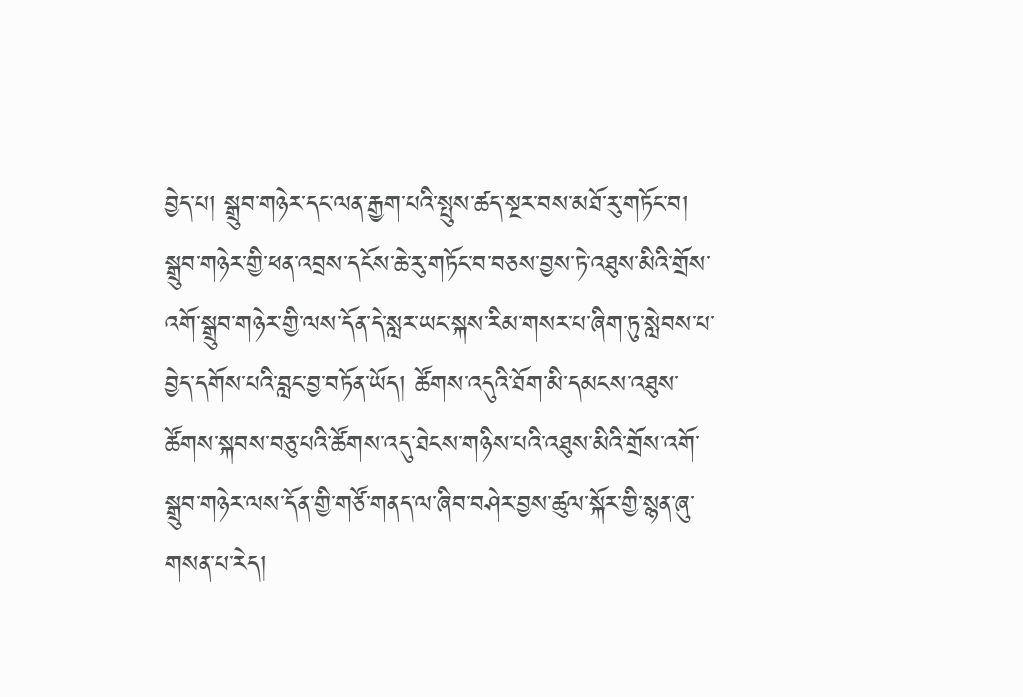བྱེད་པ། སྒྲུབ་གཉེར་དང་ལན་རྒྱག་པའི་སྤུས་ཚད་སྔར་བས་མཐོ་རུ་གཏོང་བ། སྒྲུབ་གཉེར་གྱི་ཕན་འབྲས་དངོས་ཆེ་རུ་གཏོང་བ་བཅས་བྱས་ཏེ་འཐུས་མིའི་གྲོས་འགོ་སྒྲུབ་གཉེར་གྱི་ལས་དོན་དེ་སླར་ཡང་སྐས་རིམ་གསར་པ་ཞིག་ཏུ་སླེབས་པ་བྱེད་དགོས་པའི་བླང་བྱ་བཏོན་ཡོད། ཚོགས་འདུའི་ཐོག་མི་དམངས་འཐུས་ཚོགས་སྐབས་བཅུ་པའི་ཚོགས་འདུ་ཐེངས་གཉིས་པའི་འཐུས་མིའི་གྲོས་འགོ་སྒྲུབ་གཉེར་ལས་དོན་གྱི་གཙོ་གནད་ལ་ཞིབ་བཤེར་བྱས་ཚུལ་སྐོར་གྱི་སྙན་ཞུ་གསན་པ་རེད།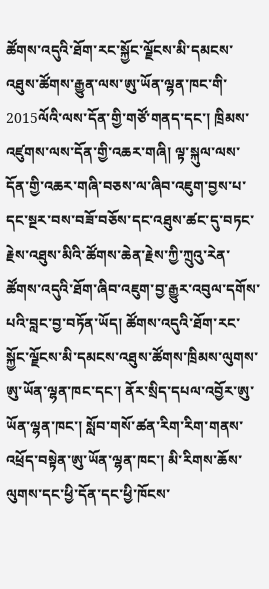ཚོགས་འདུའི་ཐོག་རང་སྐྱོང་ལྗོངས་མི་དམངས་འཐུས་ཚོགས་རྒྱུན་ལས་ཨུ་ཡོན་ལྷན་ཁང་གི་2015ལོའི་ལས་དོན་གྱི་གཙོ་གནད་དང་། ཁྲིམས་འཛུགས་ལས་དོན་གྱི་འཆར་གཞི། ལྟ་སྐུལ་ལས་དོན་གྱི་འཆར་གཞི་བཅས་ལ་ཞིབ་འཇུག་བྱས་པ་དང་སྔར་བས་བཟོ་བཅོས་དང་འཐུས་ཚང་དུ་བཏང་རྗེས་འཐུས་མིའི་ཚོགས་ཆེན་རྗེས་ཀྱི་ཀྲུའུ་རེན་ཚོགས་འདུའི་ཐོག་ཞིབ་འཇུག་བྱ་རྒྱུར་འབུལ་དགོས་པའི་བླང་བྱ་བཏོན་ཡོད། ཚོགས་འདུའི་ཐོག་རང་སྐྱོང་ལྗོངས་མི་དམངས་འཐུས་ཚོགས་ཁྲིམས་ལུགས་ཨུ་ཡོན་ལྷན་ཁང་དང་། ནོར་སྲིད་དཔལ་འབྱོར་ཨུ་ཡོན་ལྷན་ཁང་། སློབ་གསོ་ཚན་རིག་རིག་གནས་འཕྲོད་བསྟེན་ཨུ་ཡོན་ལྷན་ཁང་། མི་རིགས་ཆོས་ལུགས་དང་ཕྱི་དོན་དང་ཕྱི་ཁོངས་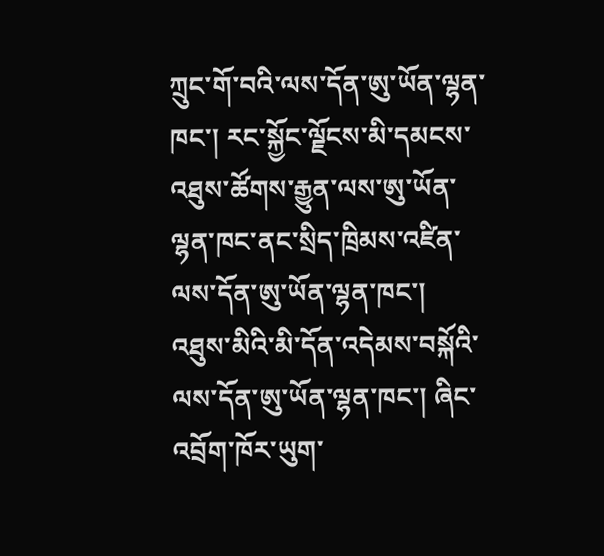ཀྲུང་གོ་བའི་ལས་དོན་ཨུ་ཡོན་ལྷན་ཁང་། རང་སྐྱོང་ལྗོངས་མི་དམངས་འཐུས་ཚོགས་རྒྱུན་ལས་ཨུ་ཡོན་ལྷན་ཁང་ནང་སྲིད་ཁྲིམས་འཛིན་ལས་དོན་ཨུ་ཡོན་ལྷན་ཁང་། འཐུས་མིའི་མི་དོན་འདེམས་བསྐོའི་ལས་དོན་ཨུ་ཡོན་ལྷན་ཁང་། ཞིང་འབྲོག་ཁོར་ཡུག་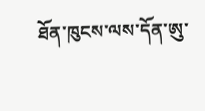ཐོན་ཁུངས་ལས་དོན་ཨུ་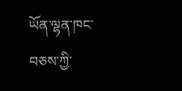ཡོན་ལྷན་ཁང་བཅས་ཀྱི་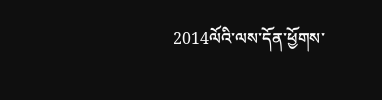2014ལོའི་ལས་དོན་ཕྱོགས་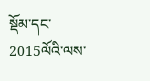སྡོམ་དང་2015ལོའི་ལས་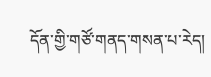དོན་གྱི་གཙོ་གནད་གསན་པ་རེད།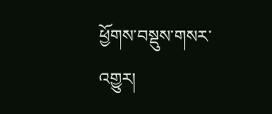ཕྱོགས་བསྡུས་གསར་འགྱུར།